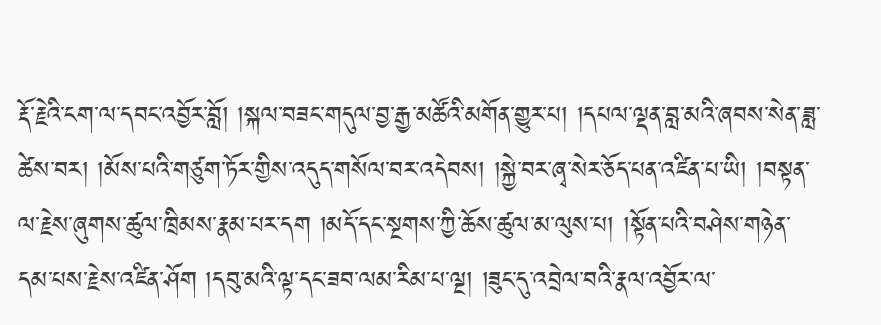རྡོ་རྗེའི་ངག་ལ་དབང་འབྱོར་བློ། །སྐལ་བཟང་གདུལ་བྱ་རྒྱ་མཚོའི་མགོན་གྱུར་པ། །དཔལ་ལྡན་བླ་མའི་ཞབས་སེན་ཟླ་ཚེས་བར། །མོས་པའི་གཙུག་ཏོར་གྱིས་འདུད་གསོལ་བར་འདེབས། །སྐྱེ་བར་ཞྭ་སེར་ཅོད་པན་འཛིན་པ་ཡི། །བསྟན་ལ་རྗེས་ཞུགས་ཚུལ་ཁྲིམས་རྣམ་པར་དག །མདོ་དང་སྔགས་ཀྱི་ཆོས་ཚུལ་མ་ལུས་པ། །སྟོན་པའི་བཤེས་གཉེན་དམ་པས་རྗེས་འཛིན་ཤོག །དབུ་མའི་ལྟ་དང་ཟབ་ལམ་རིམ་པ་ལྔ། །ཟུང་དུ་འབྲེལ་བའི་རྣལ་འབྱོར་ལ་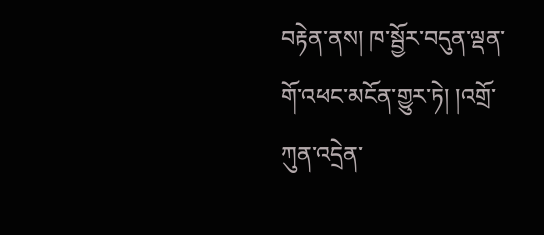བརྟེན་ནས། ཁ་སྦྱོར་བདུན་ལྡན་གོ་འཕང་མངོན་གྱུར་ཏེ། །འགྲོ་ཀུན་འདྲེན་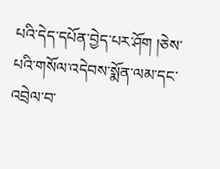པའི་དེད་དཔོན་བྱེད་པར་ཤོག །ཅེས་པའི་གསོལ་འདེབས་སྨོན་ལམ་དང་འབྲེལ་བ་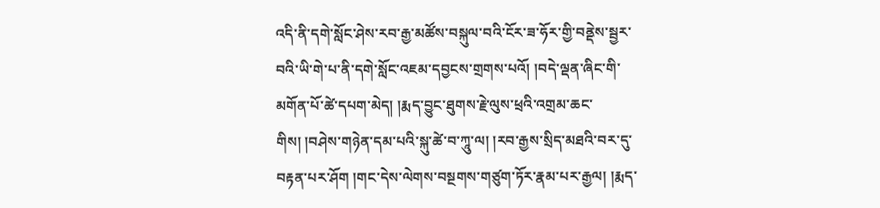འདི་ནི་དགེ་སློང་ཤེས་རབ་རྒྱ་མཚོས་བསྐུལ་བའི་ངོར་ཟ་ཧོར་གྱི་བནྡེས་སྦྱར་བའི་ཡི་གེ་པ་ནི་དགེ་སློང་འཇམ་དབྱངས་གྲགས་པའོ། །བདེ་ལྡན་ཞིང་གི་མགོན་པོ་ཚེ་དཔག་མེད། །རྨད་བྱུང་ཐུགས་རྗེ་ལུས་ཕྲའི་འགྲམ་ཆང་གིས། །བཤེས་གཉེན་དམ་པའི་སྐུ་ཚེ་བ་ཀཱུ་ལ། །རབ་རྒྱས་སྲིད་མཐའི་བར་དུ་བརྟན་པར་ཤོག །གང་དེས་ལེགས་བསྔགས་གཙུག་ཏོར་རྣམ་པར་རྒྱལ། །རྨད་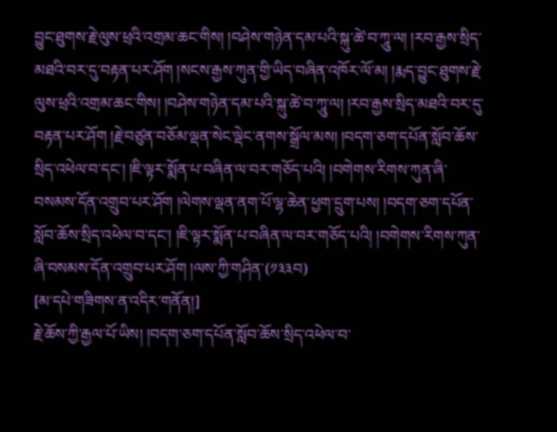བྱུང་ཐུགས་རྗེ་ལུས་ཕྲའི་འགྲམ་ཆང་གིས། །བཤེས་གཉེན་དམ་པའི་སྐུ་ཚེ་བ་ཀཱུ་ལ། །རབ་རྒྱས་སྲིད་མཐའི་བར་དུ་བརྟན་པར་ཤོག །སངས་རྒྱས་ཀུན་གྱི་ཡིད་བཞིན་འཁོར་ལོ་མ། །རྨད་བྱུང་ཐུགས་རྗེ་ལུས་ཕྲའི་འགྲམ་ཆང་གིས། །བཤེས་གཉེན་དམ་པའི་སྐུ་ཚེ་བ་ཀཱུ་ལ། །རབ་རྒྱས་སྲིད་མཐའི་བར་དུ་བརྟན་པར་ཤོག །རྗེ་བཙུན་བཅོམ་ལྡན་སེང་ལྡེང་ནགས་སྒྲོལ་མས། །བདག་ཅག་དཔོན་སློབ་ཆོས་སྲིད་འཕེལ་བ་དང་། །ཇི་ལྟར་སྨོན་པ་བཞིན་ལ་བར་གཅོད་པའི། །བགེགས་རིགས་ཀུན་ཞི་བསམས་དོན་འགྲུབ་པར་ཤོག །ལེགས་ལྡན་ནག་པོ་ལྷ་ཆེན་ཕྱག་དྲུག་པས། །བདག་ཅག་དཔོན་སློབ་ཆོས་སྲིད་འཕེལ་བ་དང་། །ཇི་ལྟར་སྨོན་པ་བཞིན་ལ་བར་གཅོད་པའི། །བགེགས་རིགས་ཀུན་ཞི་བསམས་དོན་འགྲུབ་པར་ཤོག །ལས་ཀྱི་གཤིན་(༡༣༣བ)
[མ་དཔེ་གཟིགས་ན་འདིར་གནོན།]
རྗེ་ཆོས་ཀྱི་རྒྱལ་པོ་ཡིས། །བདག་ཅག་དཔོན་སློབ་ཆོས་སྲིད་འཕེལ་བ་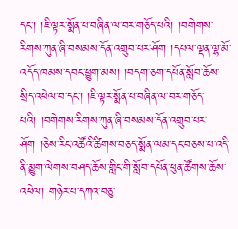དང་། །ཇི་ལྟར་སྨོན་པ་བཞིན་ལ་བར་གཅོད་པའི། །བགེགས་རིགས་ཀུན་ཞི་བསམས་དོན་འགྲུབ་པར་ཤོག །དཔལ་ལྡན་ལྷ་མོ་འདོད་ཁམས་དབང་ཕྱུག་མས། །བདག་ཅག་དཔོན་སློབ་ཆོས་སྲིད་འཕེལ་བ་དང་། །ཇི་ལྟར་སྨོན་པ་བཞིན་ལ་བར་གཅོད་པའི། །བགེགས་རིགས་ཀུན་ཞི་བསམས་དོན་འགྲུབ་པར་ཤོག །ཅེས་རིང་འཚོའི་ཚིགས་བཅད་སྨོན་ལམ་དང་བཅས་པ་འདི་ནི་མྱུག་ལེགས་བཤད་ཆོས་གླིང་གི་སློབ་དཔོན་ཕུན་ཚོགས་ཆོས་འཕེལ། གཉེར་པ་དཀའ་བཅུ་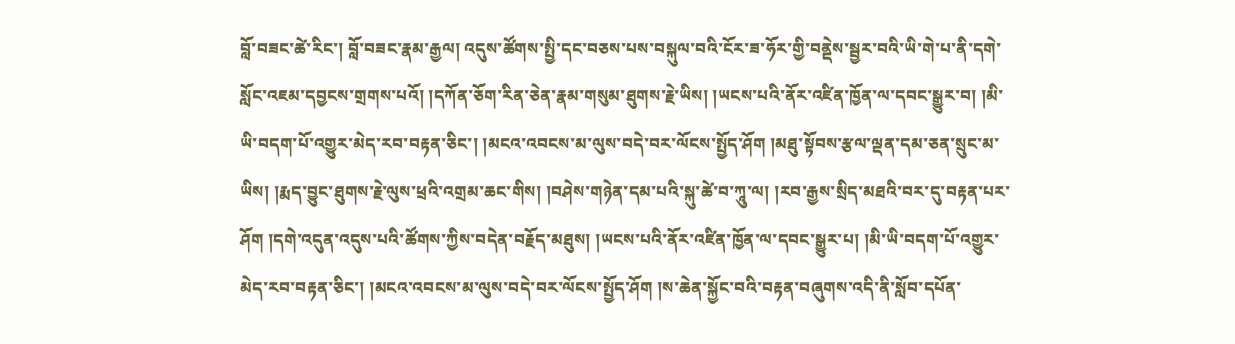བློ་བཟང་ཚེ་རིང་། བློ་བཟང་རྣམ་རྒྱལ། འདུས་ཚོགས་སྤྱི་དང་བཅས་པས་བསྐུལ་བའི་ངོར་ཟ་ཧོར་གྱི་བནྡེས་སྦྱར་བའི་ཡི་གེ་པ་ནི་དགེ་སློང་འཇམ་དབྱངས་གྲགས་པའོ། །དཀོན་ཅོག་རིན་ཅེན་རྣམ་གསུམ་ཐུགས་རྗེ་ཡིས། །ཡངས་པའི་ནོར་འཛིན་ཁྱོན་ལ་དབང་སྒྱུར་བ། །མི་ཡི་བདག་པོ་འགྱུར་མེད་རབ་བརྟན་ཅིང་། །མངའ་འབངས་མ་ལུས་བདེ་བར་ལོངས་སྤྱོད་ཤོག །མཐུ་སྟོབས་རྩལ་ལྡན་དམ་ཅན་སྲུང་མ་ཡིས། །རྨད་བྱུང་ཐུགས་རྗེ་ལུས་ཕྲའི་འགྲམ་ཆང་གིས། །བཤེས་གཉེན་དམ་པའི་སྐུ་ཚེ་བ་ཀཱུ་ལ། །རབ་རྒྱས་སྲིད་མཐའི་བར་དུ་བརྟན་པར་ཤོག །དགེ་འདུན་འདུས་པའི་ཚོགས་ཀྱིས་བདེན་བརྗོད་མཐུས། །ཡངས་པའི་ནོར་འཛིན་ཁྱོན་ལ་དབང་སྒྱུར་པ། །མི་ཡི་བདག་པོ་འགྱུར་མེད་རབ་བརྟན་ཅིང་། །མངའ་འབངས་མ་ལུས་བདེ་བར་ལོངས་སྤྱོད་ཤོག །ས་ཆེན་སྐྱོང་བའི་བརྟན་བཞུགས་འདི་ནི་སློབ་དཔོན་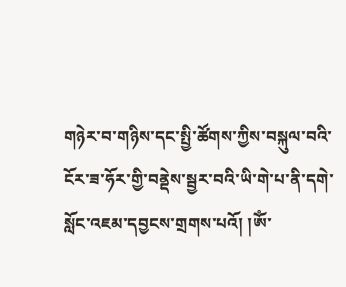གཉེར་བ་གཉིས་དང་སྤྱི་ཚོགས་ཀྱིས་བསྐུལ་བའི་ངོར་ཟ་ཧོར་གྱི་བནྡེས་སྦྱར་བའི་ཡི་གེ་པ་ནི་དགེ་སློང་འཇམ་དབྱངས་གྲགས་པའོ། །ཨོཾ་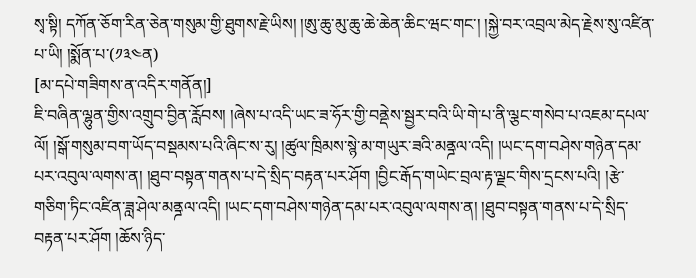སྭ་སྟི། དཀོན་ཅོག་རིན་ཅེན་གསུམ་གྱི་ཐུགས་རྗེ་ཡིས། །ཨུ་ཆུ་མུ་ཆུ་ཆེ་ཆེན་ཆིང་ཝང་གང་། །སྐྱེ་བར་འབྲལ་མེད་རྗེས་སུ་འཛིན་པ་ཡི། །སྨོན་པ་(༡༣༤ན)
[མ་དཔེ་གཟིགས་ན་འདིར་གནོན།]
ཇི་བཞིན་ལྷུན་གྱིས་འགྲུབ་བྱིན་རློབས། །ཞེས་པ་འདི་ཡང་ཟ་ཧོར་གྱི་བནྡེས་སྦྱར་བའི་ཡི་གེ་པ་ནི་ལྕང་གསེབ་པ་འཇམ་དཔལ་ལོ། །སྒོ་གསུམ་བག་ཡོད་བསྡམས་པའི་ཞིང་ས་རུ། །ཚུལ་ཁྲིམས་སྙེ་མ་གཡུར་ཟའི་མནྜལ་འདི། །ཡང་དག་བཤེས་གཉེན་དམ་པར་འབུལ་ལགས་ན། །ཐུབ་བསྟན་གནས་པ་དེ་སྲིད་བརྟན་པར་ཤོག །བྱིང་རྒོད་གཡེང་བྲལ་རྟ་ལྗང་གིས་དྲངས་པའི། །རྩེ་གཅིག་ཏིང་འཛིན་ཟླ་ཤེལ་མནྜལ་འདི། །ཡང་དག་བཤེས་གཉེན་དམ་པར་འབུལ་ལགས་ན། །ཐུབ་བསྟན་གནས་པ་དེ་སྲིད་བརྟན་པར་ཤོག །ཆོས་ཉིད་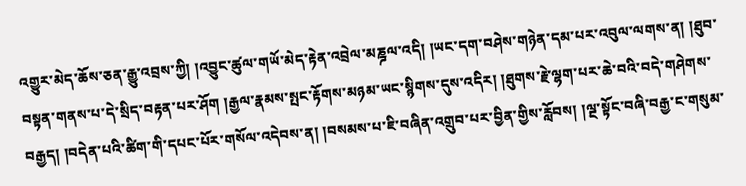འགྱུར་མེད་ཆོས་ཅན་རྒྱུ་འབྲས་ཀྱི། །འབྱུང་ཚུལ་གཡོ་མེད་རྟེན་འབྲེལ་མཎྜལ་འདི། །ཡང་དག་བཤེས་གཉེན་དམ་པར་འབུལ་ལགས་ན། །ཐུབ་བསྟན་གནས་པ་དེ་སྲིད་བརྟན་པར་ཤོག །རྒྱལ་རྣམས་སྤང་རྟོགས་མཉམ་ཡང་སྙིགས་དུས་འདིར། །ཐུགས་རྗེ་ལྷག་པར་ཆེ་བའི་བདེ་གཤེགས་བརྒྱད། །བདེན་པའི་ཚིག་གི་དཔང་པོར་གསོལ་འདེབས་ན། །བསམས་པ་ཇི་བཞིན་འགྲུབ་པར་བྱིན་གྱིས་རློབས། །ལྔ་སྟོང་བཞི་བརྒྱ་ང་གསུམ་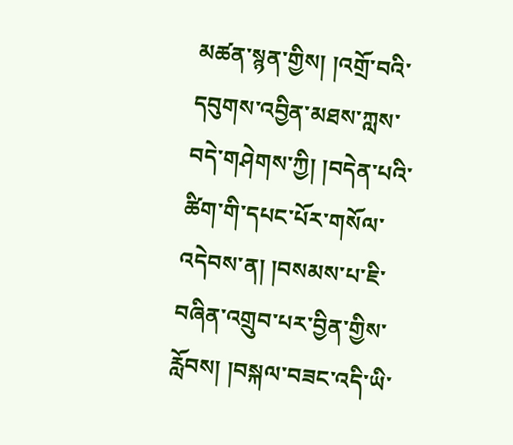མཚན་སྙན་གྱིས། །འགྲོ་བའི་དབུགས་འབྱིན་མཐས་ཀླས་བདེ་གཤེགས་ཀྱི། །བདེན་པའི་ཚིག་གི་དཔང་པོར་གསོལ་འདེབས་ན། །བསམས་པ་ཇི་བཞིན་འགྲུབ་པར་བྱིན་གྱིས་རློབས། །བསྐལ་བཟང་འདི་ཡི་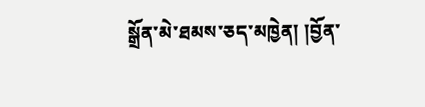སྒྲོན་མེ་ཐམས་ཅད་མཁྱེན། །བྱོན་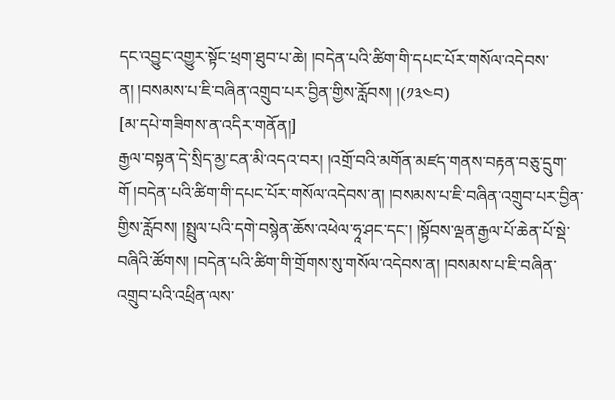དང་འབྱུང་འགྱུར་སྟོང་ཕྲག་ཐུབ་པ་ཆེ། །བདེན་པའི་ཚིག་གི་དཔང་པོར་གསོལ་འདེབས་ན། །བསམས་པ་ཇི་བཞིན་འགྲུབ་པར་བྱིན་གྱིས་རློབས། །(༡༣༤བ)
[མ་དཔེ་གཟིགས་ན་འདིར་གནོན།]
རྒྱལ་བསྟན་དེ་སྲིད་མྱ་ངན་མི་འདའ་བར། །འགྲོ་བའི་མགོན་མཛད་གནས་བརྟན་བཅུ་དྲུག་གོ །བདེན་པའི་ཚིག་གི་དཔང་པོར་གསོལ་འདེབས་ན། །བསམས་པ་ཇི་བཞིན་འགྲུབ་པར་བྱིན་གྱིས་རློབས། །སྤྲུལ་པའི་དགེ་བསྙེན་ཆོས་འཕེལ་ཧཱ་ཤང་དང་། །སྟོབས་ལྡན་རྒྱལ་པོ་ཆེན་པོ་སྡེ་བཞིའི་ཚོགས། །བདེན་པའི་ཚིག་གི་གྲོགས་སུ་གསོལ་འདེབས་ན། །བསམས་པ་ཇི་བཞིན་འགྲུབ་པའི་འཕྲིན་ལས་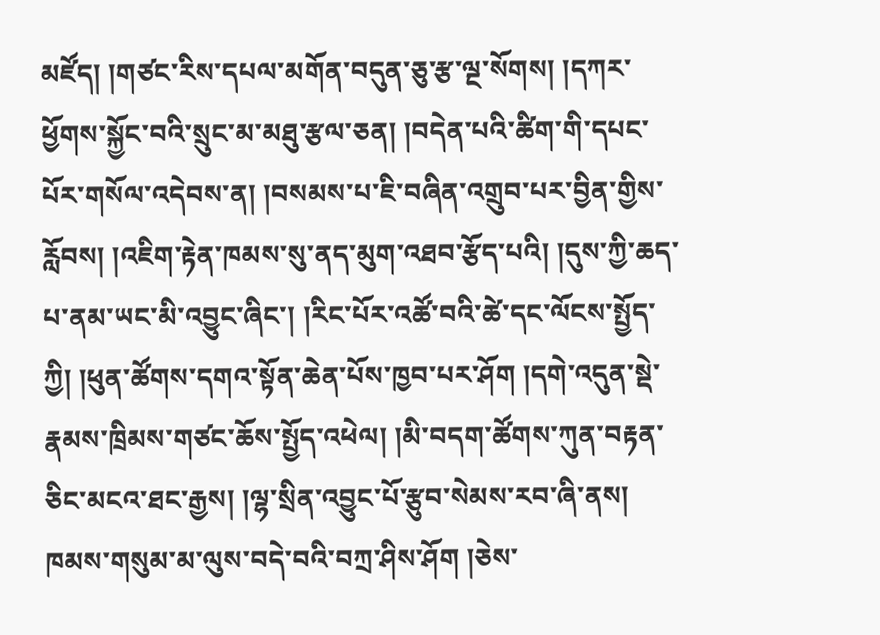མཛོད། །གཙང་རིས་དཔལ་མགོན་བདུན་ཅུ་རྩ་ལྔ་སོགས། །དཀར་ཕྱོགས་སྐྱོང་བའི་སྲུང་མ་མཐུ་རྩལ་ཅན། །བདེན་པའི་ཚིག་གི་དཔང་པོར་གསོལ་འདེབས་ན། །བསམས་པ་ཇི་བཞིན་འགྲུབ་པར་བྱིན་གྱིས་རློབས། །འཇིག་རྟེན་ཁམས་སུ་ནད་མུག་འཐབ་རྩོད་པའི། །དུས་ཀྱི་ཆད་པ་ནམ་ཡང་མི་འབྱུང་ཞིང་། །རིང་པོར་འཚོ་བའི་ཚེ་དང་ལོངས་སྤྱོད་ཀྱི། །ཕུན་ཚོགས་དགའ་སྟོན་ཆེན་པོས་ཁྱབ་པར་ཤོག །དགེ་འདུན་སྡེ་རྣམས་ཁྲིམས་གཙང་ཆོས་སྤྱོད་འཕེལ། །མི་བདག་ཚོགས་ཀུན་བརྟན་ཅིང་མངའ་ཐང་རྒྱས། །ལྷ་སྲིན་འབྱུང་པོ་རྩུབ་སེམས་རབ་ཞི་ནས། ཁམས་གསུམ་མ་ལུས་བདེ་བའི་བཀྲ་ཤིས་ཤོག །ཅེས་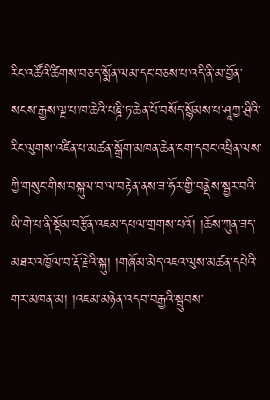རིང་འཚོའི་ཚིགས་བཅད་སྨོན་ལམ་དང་བཅས་པ་འདི་ནི་མ་བྱོན་སངས་རྒྱས་ལྔ་པ་ཁ་ཆེའི་པཎྜི་ཏ་ཆེན་པོ་བསོད་སྙོམས་པ་ཤཱཀྱ་ཤྲིའི་རིང་ལུགས་འཛིན་པ་མཚན་སྒྲོག་མཁན་ཆེན་ངག་དབང་འཕྲིན་ལས་ཀྱི་གསུང་གིས་བསྐུལ་བ་ལ་བརྟེན་ནས་ཟ་ཧོར་གྱི་བནྡེས་སྦྱར་བའི་ཡི་གེ་པ་ནི་སྡོམ་བརྩོན་འཇམ་དཔལ་གྲགས་པའོ། །ཆོས་ཀུན་ཟད་མཐར་འཁྱོལ་བ་རྡོ་རྗེའི་སྐུ། །གཞོམ་མེད་འཇའ་ལུས་མཚན་དཔེའི་གར་མཁན་མ། །འཇམ་མཉེན་འདབ་བརྒྱའི་སྦུབས་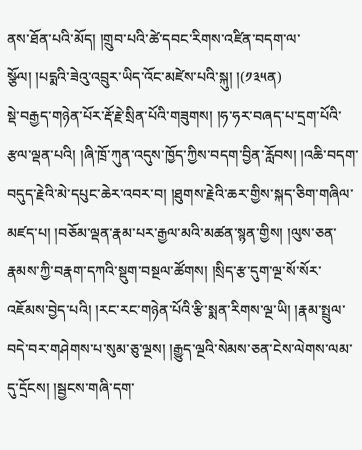ནས་ཐོན་པའི་མོད། །གྲུབ་པའི་ཚེ་དབང་རིགས་འཛིན་བདག་ལ་སྩོལ། །པདྨའི་ཟེའུ་འབྲུར་ཡིད་འོང་མཛེས་པའི་སྐུ། །(༡༣༥ན)
སྡེ་བརྒྱད་གཉེན་པོར་རྡོ་རྗེ་སྲིན་པོའི་གཟུགས། །ཧ་ཧར་བཞད་པ་དྲག་པོའི་རྩལ་ལྡན་པའི། །ཞི་ཁྲོ་ཀུན་འདུས་ཁྱོད་ཀྱིས་བདག་བྱིན་རློབས། །འཆི་བདག་བདུད་རྗེའི་མེ་དཔུང་ཆེར་འབར་བ། །ཐུགས་རྗེའི་ཆར་གྱིས་སྐད་ཅིག་གཞིལ་མཛད་པ། །བཅོམ་ལྡན་རྣམ་པར་རྒྱལ་མའི་མཚན་སྙན་གྱིས། །ལུས་ཅན་རྣམས་ཀྱི་བརྣག་དཀའི་སྡུག་བསྔལ་ཚོགས། །སྲིད་རྩ་དུག་ལྔ་སོ་སོར་འཇོམས་བྱེད་པའི། །རང་རང་གཉེན་པོའི་རྩི་སྨན་རིགས་ལྔ་ཡི། །རྣམ་སྤྲུལ་བདེ་བར་གཤེགས་པ་སུམ་ཅུ་ལྔས། །རྒྱུད་ལྔའི་སེམས་ཅན་ངེས་ལེགས་ལམ་དུ་དྲོངས། །སྦྱངས་གཞི་དག་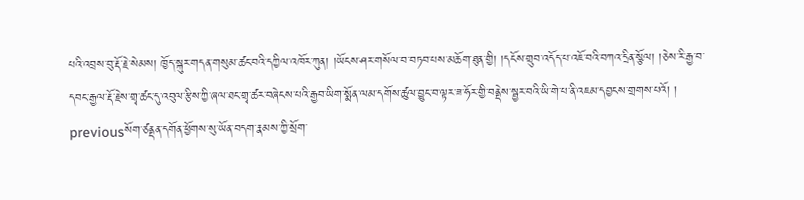པའི་འབྲས་བུ་རྡོ་རྗེ་སེམས། ཁྱོད་སྐུར་གདན་གསུམ་ཚང་བའི་དཀྱིལ་འཁོར་ཀུན། །ཡོངས་ཤར་གསོལ་བ་བཏབ་པས་མཆོག་ཐུན་གྱི། །དངོས་གྲུབ་འདོད་པ་འཇོ་བའི་བཀའ་དྲིན་སྩོལ། །ཅེས་རི་རྒྱ་བ་དབང་རྒྱལ་རྡོ་རྗེས་གྲྭ་ཚང་དུ་འབུལ་རྩིས་ཀྱི་ཞལ་ཐང་གྲྭ་ཚར་བཞེངས་པའི་རྒྱབ་ཡིག་སྨོན་ལམ་དགོས་ཚུལ་བྱུང་བ་ལྟར་ཟ་ཧོར་གྱི་བནྡེས་སྦྱར་བའི་ཡི་གེ་པ་ནི་འཇམ་དབྱངས་གྲགས་པའོ། །
previousསོག་ཙནྡན་དགོན་ཕྱོགས་སུ་ཡོན་བདག་རྣམས་ཀྱི་སྲོག་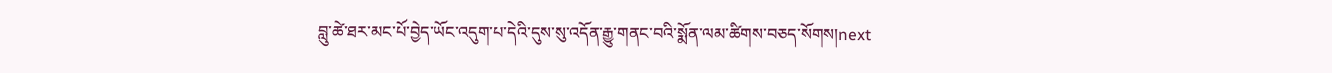བླུ་ཚེ་ཐར་མང་པོ་བྱེད་ཡོང་འདུག་པ་དེའི་དུས་སུ་འདོན་རྒྱུ་གནང་བའི་སྨོན་ལམ་ཚིགས་བཅད་སོགས།next